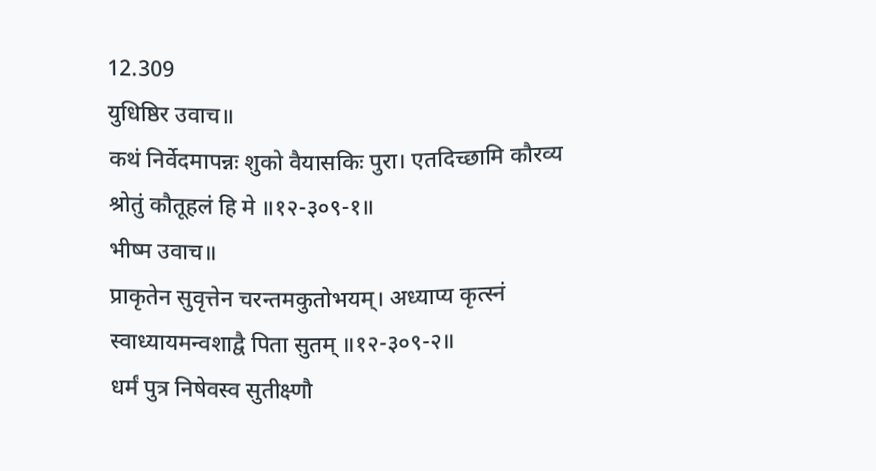12.309
युधिष्ठिर उवाच॥
कथं निर्वेदमापन्नः शुको वैयासकिः पुरा। एतदिच्छामि कौरव्य श्रोतुं कौतूहलं हि मे ॥१२-३०९-१॥
भीष्म उवाच॥
प्राकृतेन सुवृत्तेन चरन्तमकुतोभयम्। अध्याप्य कृत्स्नं स्वाध्यायमन्वशाद्वै पिता सुतम् ॥१२-३०९-२॥
धर्मं पुत्र निषेवस्व सुतीक्ष्णौ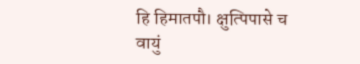हि हिमातपौ। क्षुत्पिपासे च वायुं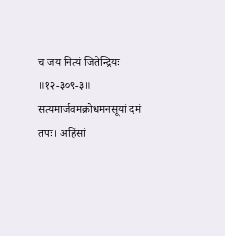च जय नित्यं जितेन्द्रियः ॥१२-३०९-३॥
सत्यमार्जवमक्रोधमनसूयां दमं तपः। अहिंसां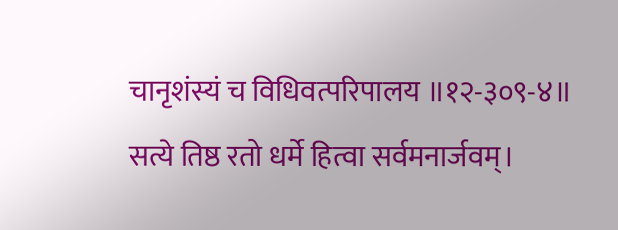चानृशंस्यं च विधिवत्परिपालय ॥१२-३०९-४॥
सत्ये तिष्ठ रतो धर्मे हित्वा सर्वमनार्जवम्।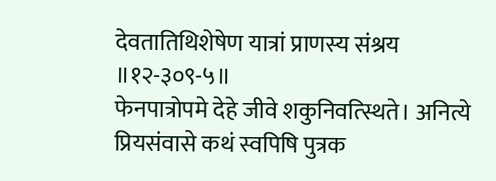देवतातिथिशेषेण यात्रां प्राणस्य संश्रय ॥१२-३०९-५॥
फेनपात्रोपमे देहे जीवे शकुनिवत्स्थिते। अनित्ये प्रियसंवासे कथं स्वपिषि पुत्रक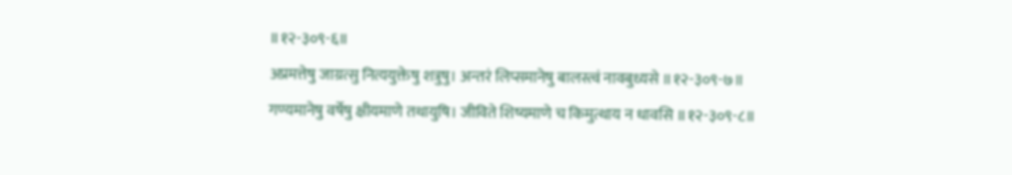॥१२-३०९-६॥
अप्रमत्तेषु जाग्रत्सु नित्ययुक्तेषु शत्रुषु। अन्तरं लिप्समानेषु बालस्त्वं नावबुध्यसे ॥१२-३०९-७॥
गण्यमानेषु वर्षेषु क्षीयमाणे तथायुषि। जीविते शिष्यमाणे च किमुत्थाय न धावसि ॥१२-३०९-८॥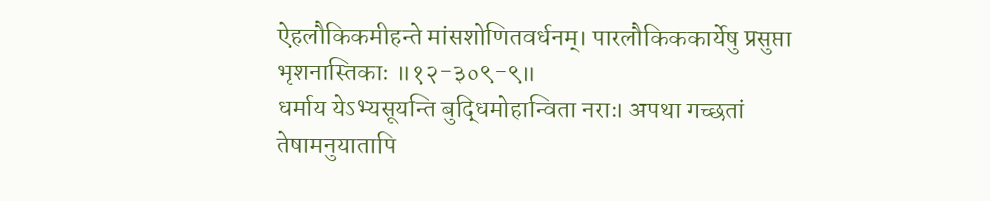ऐहलौकिकमीहन्ते मांसशोणितवर्धनम्। पारलौकिककार्येषु प्रसुप्ता भृशनास्तिकाः ॥१२-३०९-९॥
धर्माय येऽभ्यसूयन्ति बुद्धिमोहान्विता नराः। अपथा गच्छतां तेषामनुयातापि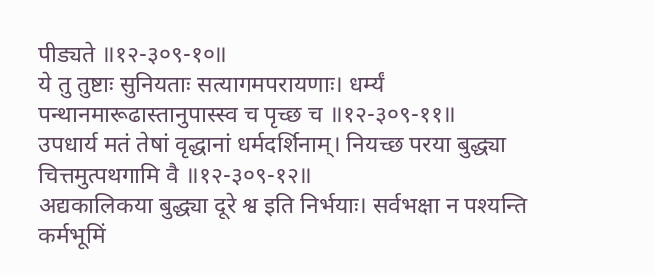पीड्यते ॥१२-३०९-१०॥
ये तु तुष्टाः सुनियताः सत्यागमपरायणाः। धर्म्यं पन्थानमारूढास्तानुपास्स्व च पृच्छ च ॥१२-३०९-११॥
उपधार्य मतं तेषां वृद्धानां धर्मदर्शिनाम्। नियच्छ परया बुद्ध्या चित्तमुत्पथगामि वै ॥१२-३०९-१२॥
अद्यकालिकया बुद्ध्या दूरे श्व इति निर्भयाः। सर्वभक्षा न पश्यन्ति कर्मभूमिं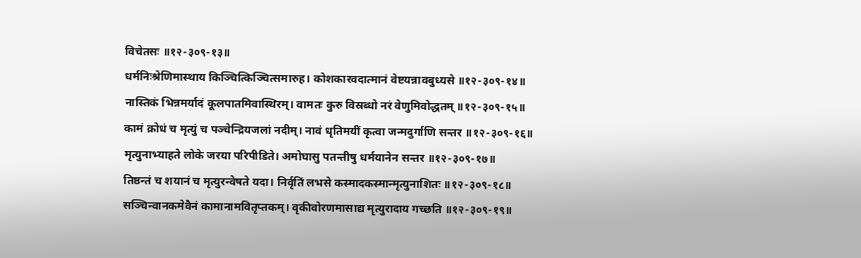विचेतसः ॥१२-३०९-१३॥
धर्मनिःश्रेणिमास्थाय किञ्चित्किञ्चित्समारुह। कोशकारवदात्मानं वेष्टयन्नावबुध्यसे ॥१२-३०९-१४॥
नास्तिकं भिन्नमर्यादं कूलपातमिवास्थिरम्। वामतः कुरु विस्रब्धो नरं वेणुमिवोद्धतम् ॥१२-३०९-१५॥
कामं क्रोधं च मृत्युं च पञ्चेन्द्रियजलां नदीम्। नावं धृतिमयीं कृत्वा जन्मदुर्गाणि सन्तर ॥१२-३०९-१६॥
मृत्युनाभ्याहते लोके जरया परिपीडिते। अमोघासु पतन्तीषु धर्मयानेन सन्तर ॥१२-३०९-१७॥
तिष्ठन्तं च शयानं च मृत्युरन्वेषते यदा। निर्वृतिं लभसे कस्मादकस्मान्मृत्युनाशितः ॥१२-३०९-१८॥
सञ्चिन्वानकमेवैनं कामानामवितृप्तकम्। वृकीवोरणमासाद्य मृत्युरादाय गच्छति ॥१२-३०९-१९॥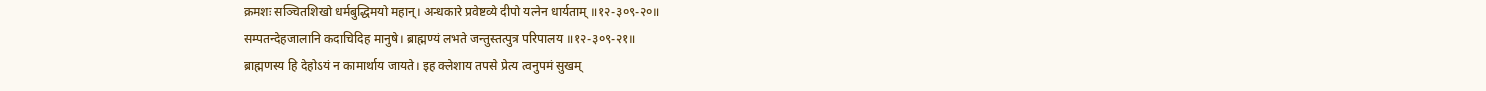क्रमशः सञ्चितशिखो धर्मबुद्धिमयो महान्। अन्धकारे प्रवेष्टव्ये दीपो यत्नेन धार्यताम् ॥१२-३०९-२०॥
सम्पतन्देहजालानि कदाचिदिह मानुषे। ब्राह्मण्यं लभते जन्तुस्तत्पुत्र परिपालय ॥१२-३०९-२१॥
ब्राह्मणस्य हि देहोऽयं न कामार्थाय जायते। इह क्लेशाय तपसे प्रेत्य त्वनुपमं सुखम्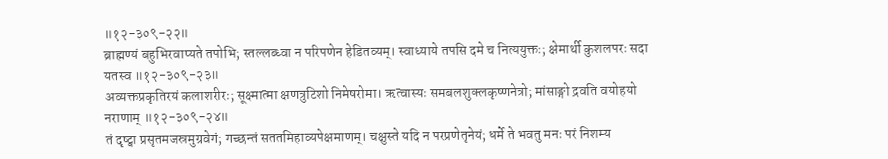॥१२-३०९-२२॥
ब्राह्मण्यं बहुभिरवाप्यते तपोभि; स्तल्लब्ध्वा न परिपणेन हेडितव्यम्। स्वाध्याये तपसि दमे च नित्ययुक्तः; क्षेमार्थी कुशलपरः सदा यतस्व ॥१२-३०९-२३॥
अव्यक्तप्रकृतिरयं कलाशरीरः; सूक्ष्मात्मा क्षणत्रुटिशो निमेषरोमा। ऋत्वास्यः समबलशुक्लकृष्णनेत्रो; मांसाङ्गो द्रवति वयोहयो नराणाम् ॥१२-३०९-२४॥
तं दृष्ट्वा प्रसृतमजस्रमुग्रवेगं; गच्छन्तं सततमिहाव्यपेक्षमाणम्। चक्षुस्ते यदि न परप्रणेतृनेयं; धर्मे ते भवतु मनः परं निशम्य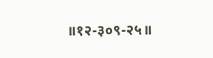॥१२-३०९-२५॥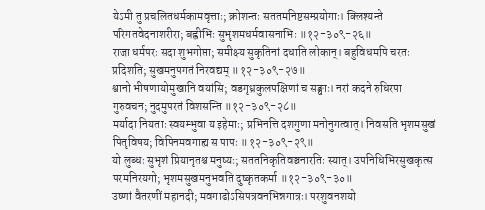येऽमी तु प्रचलितधर्मकामवृत्ताः; क्रोशन्तः सततमनिष्टसम्प्रयोगाः। क्लिश्यन्ते परिगतवेदनाशरीरा; बह्वीभिः सुभृशमधर्मवासनाभिः ॥१२-३०९-२६॥
राजा धर्मपरः सदा शुभगोप्ता; समीक्ष्य सुकृतिनां दधाति लोकान्। बहुविधमपि चरतः प्रदिशति; सुखमनुपगतं निरवद्यम् ॥१२-३०९-२७॥
श्वानो भीषणायोमुखानि वयांसि; वडगृध्रकुलपक्षिणां च सङ्घाः। नरां कदने रुधिरपा गुरुवचन; नुदमुपरतं विशसन्ति ॥१२-३०९-२८॥
मर्यादा नियताः स्वयम्भुवा य इहेमाः; प्रभिनत्ति दशगुणा मनोनुगत्वात्। निवसति भृशमसुखं पितृविषय; विपिनमवगाह्य स पापः ॥१२-३०९-२९॥
यो लुब्धः सुभृशं प्रियानृतश्च मनुष्यः; सततनिकृतिवञ्चनारतिः स्यात्। उपनिधिभिरसुखकृत्स परमनिरयगो; भृशमसुखमनुभवति दुष्कृतकर्मा ॥१२-३०९-३०॥
उष्णां वैतरणीं महानदी; मवगाढोऽसिपत्रवनभिन्नगात्रः। परशुवनशयो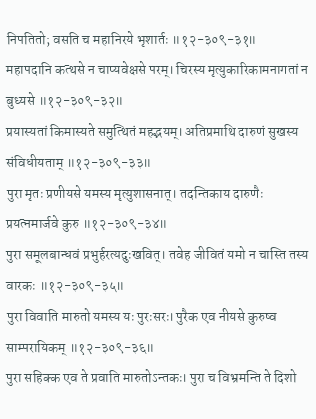निपतितो; वसति च महानिरये भृशार्तः ॥१२-३०९-३१॥
महापदानि कत्थसे न चाप्यवेक्षसे परम्। चिरस्य मृत्युकारिकामनागतां न बुध्यसे ॥१२-३०९-३२॥
प्रयास्यतां किमास्यते समुत्थितं महद्भयम्। अतिप्रमाथि दारुणं सुखस्य संविधीयताम् ॥१२-३०९-३३॥
पुरा मृतः प्रणीयसे यमस्य मृत्युशासनात्। तदन्तिकाय दारुणैः प्रयत्नमार्जवे कुरु ॥१२-३०९-३४॥
पुरा समूलबान्धवं प्रभुर्हरत्यदुःखवित्। तवेह जीवितं यमो न चास्ति तस्य वारकः ॥१२-३०९-३५॥
पुरा विवाति मारुतो यमस्य यः पुरःसरः। पुरैक एव नीयसे कुरुष्व साम्परायिकम् ॥१२-३०९-३६॥
पुरा सहिक्क एव ते प्रवाति मारुतोऽन्तकः। पुरा च विभ्रमन्ति ते दिशो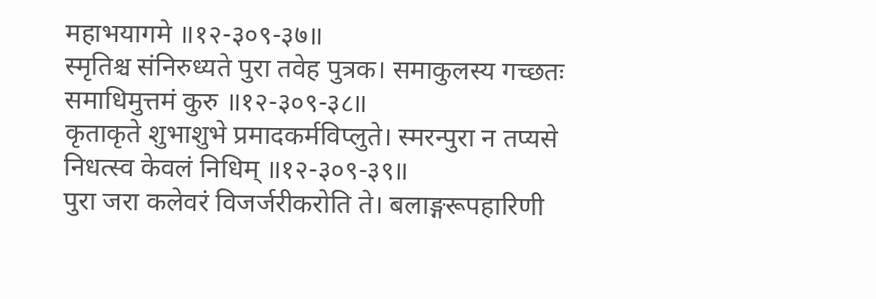महाभयागमे ॥१२-३०९-३७॥
स्मृतिश्च संनिरुध्यते पुरा तवेह पुत्रक। समाकुलस्य गच्छतः समाधिमुत्तमं कुरु ॥१२-३०९-३८॥
कृताकृते शुभाशुभे प्रमादकर्मविप्लुते। स्मरन्पुरा न तप्यसे निधत्स्व केवलं निधिम् ॥१२-३०९-३९॥
पुरा जरा कलेवरं विजर्जरीकरोति ते। बलाङ्गरूपहारिणी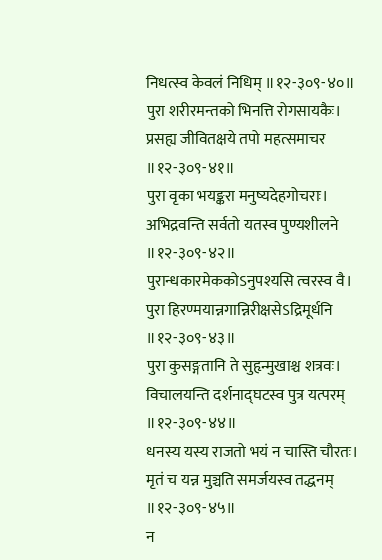निधत्स्व केवलं निधिम् ॥१२-३०९-४०॥
पुरा शरीरमन्तको भिनत्ति रोगसायकैः। प्रसह्य जीवितक्षये तपो महत्समाचर ॥१२-३०९-४१॥
पुरा वृका भयङ्करा मनुष्यदेहगोचराः। अभिद्रवन्ति सर्वतो यतस्व पुण्यशीलने ॥१२-३०९-४२॥
पुरान्धकारमेककोऽनुपश्यसि त्वरस्व वै। पुरा हिरण्मयान्नगान्निरीक्षसेऽद्रिमूर्धनि ॥१२-३०९-४३॥
पुरा कुसङ्गतानि ते सुहृन्मुखाश्च शत्रवः। विचालयन्ति दर्शनाद्घटस्व पुत्र यत्परम् ॥१२-३०९-४४॥
धनस्य यस्य राजतो भयं न चास्ति चौरतः। मृतं च यन्न मुञ्चति समर्जयस्व तद्धनम् ॥१२-३०९-४५॥
न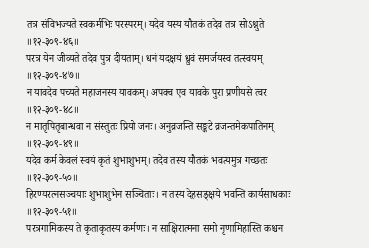तत्र संविभज्यते स्वकर्मभिः परस्परम्। यदेव यस्य यौतकं तदेव तत्र सोऽश्नुते ॥१२-३०९-४६॥
परत्र येन जीव्यते तदेव पुत्र दीयताम्। धनं यदक्षयं ध्रुवं समर्जयस्व तत्स्वयम् ॥१२-३०९-४७॥
न यावदेव पच्यते महाजनस्य यावकम्। अपक्व एव यावके पुरा प्रणीयसे त्वर ॥१२-३०९-४८॥
न मातृपितृबान्धवा न संस्तुतः प्रियो जनः। अनुव्रजन्ति सङ्कटे व्रजन्तमेकपातिनम् ॥१२-३०९-४९॥
यदेव कर्म केवलं स्वयं कृतं शुभाशुभम्। तदेव तस्य यौतकं भवत्यमुत्र गच्छतः ॥१२-३०९-५०॥
हिरण्यरत्नसञ्चयाः शुभाशुभेन सञ्चिताः। न तस्य देहसङ्क्षये भवन्ति कार्यसाधकाः ॥१२-३०९-५१॥
परत्रगामिकस्य ते कृताकृतस्य कर्मणः। न साक्षिरात्मना समो नृणामिहास्ति कश्चन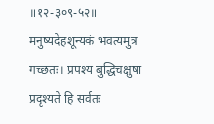॥१२-३०९-५२॥
मनुष्यदेहशून्यकं भवत्यमुत्र गच्छतः। प्रपश्य बुद्धिचक्षुषा प्रदृश्यते हि सर्वतः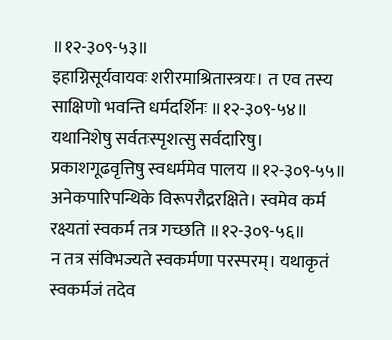॥१२-३०९-५३॥
इहाग्निसूर्यवायवः शरीरमाश्रितास्त्रयः। त एव तस्य साक्षिणो भवन्ति धर्मदर्शिनः ॥१२-३०९-५४॥
यथानिशेषु सर्वतःस्पृशत्सु सर्वदारिषु। प्रकाशगूढवृत्तिषु स्वधर्ममेव पालय ॥१२-३०९-५५॥
अनेकपारिपन्थिके विरूपरौद्ररक्षिते। स्वमेव कर्म रक्ष्यतां स्वकर्म तत्र गच्छति ॥१२-३०९-५६॥
न तत्र संविभज्यते स्वकर्मणा परस्परम्। यथाकृतं स्वकर्मजं तदेव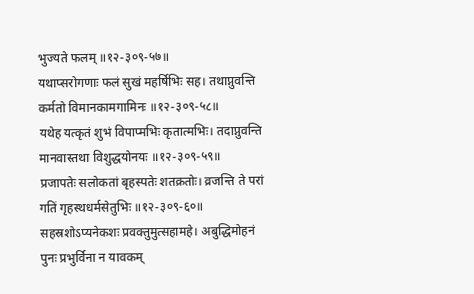भुज्यते फलम् ॥१२-३०९-५७॥
यथाप्सरोगणाः फलं सुखं महर्षिभिः सह। तथाप्नुवन्ति कर्मतो विमानकामगामिनः ॥१२-३०९-५८॥
यथेह यत्कृतं शुभं विपाप्मभिः कृतात्मभिः। तदाप्नुवन्ति मानवास्तथा विशुद्धयोनयः ॥१२-३०९-५९॥
प्रजापतेः सलोकतां बृहस्पतेः शतक्रतोः। व्रजन्ति ते परां गतिं गृहस्थधर्मसेतुभिः ॥१२-३०९-६०॥
सहस्रशोऽप्यनेकशः प्रवक्तुमुत्सहामहे। अबुद्धिमोहनं पुनः प्रभुर्विना न यावकम्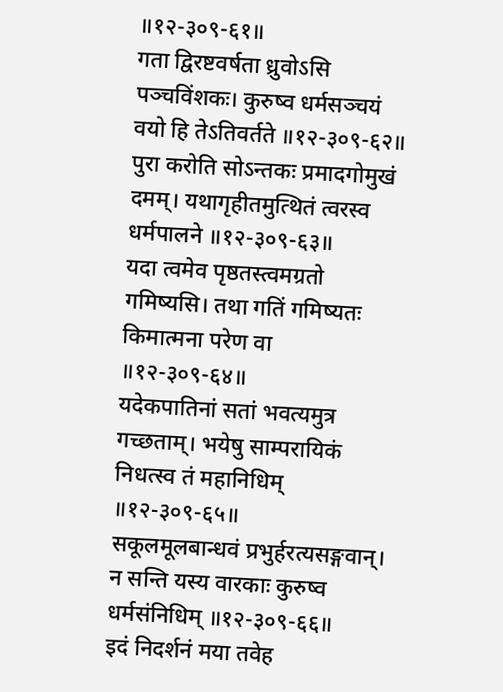॥१२-३०९-६१॥
गता द्विरष्टवर्षता ध्रुवोऽसि पञ्चविंशकः। कुरुष्व धर्मसञ्चयं वयो हि तेऽतिवर्तते ॥१२-३०९-६२॥
पुरा करोति सोऽन्तकः प्रमादगोमुखं दमम्। यथागृहीतमुत्थितं त्वरस्व धर्मपालने ॥१२-३०९-६३॥
यदा त्वमेव पृष्ठतस्त्वमग्रतो गमिष्यसि। तथा गतिं गमिष्यतः किमात्मना परेण वा ॥१२-३०९-६४॥
यदेकपातिनां सतां भवत्यमुत्र गच्छताम्। भयेषु साम्परायिकं निधत्स्व तं महानिधिम् ॥१२-३०९-६५॥
सकूलमूलबान्धवं प्रभुर्हरत्यसङ्गवान्। न सन्ति यस्य वारकाः कुरुष्व धर्मसंनिधिम् ॥१२-३०९-६६॥
इदं निदर्शनं मया तवेह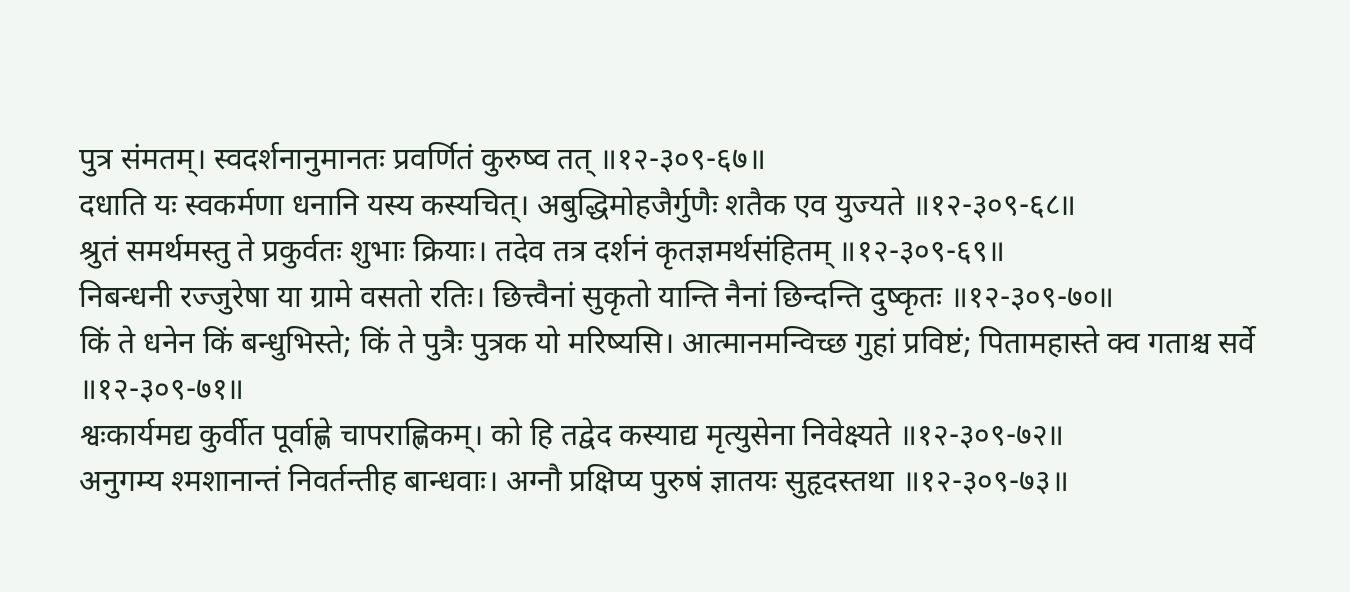पुत्र संमतम्। स्वदर्शनानुमानतः प्रवर्णितं कुरुष्व तत् ॥१२-३०९-६७॥
दधाति यः स्वकर्मणा धनानि यस्य कस्यचित्। अबुद्धिमोहजैर्गुणैः शतैक एव युज्यते ॥१२-३०९-६८॥
श्रुतं समर्थमस्तु ते प्रकुर्वतः शुभाः क्रियाः। तदेव तत्र दर्शनं कृतज्ञमर्थसंहितम् ॥१२-३०९-६९॥
निबन्धनी रज्जुरेषा या ग्रामे वसतो रतिः। छित्त्वैनां सुकृतो यान्ति नैनां छिन्दन्ति दुष्कृतः ॥१२-३०९-७०॥
किं ते धनेन किं बन्धुभिस्ते; किं ते पुत्रैः पुत्रक यो मरिष्यसि। आत्मानमन्विच्छ गुहां प्रविष्टं; पितामहास्ते क्व गताश्च सर्वे ॥१२-३०९-७१॥
श्वःकार्यमद्य कुर्वीत पूर्वाह्णे चापराह्णिकम्। को हि तद्वेद कस्याद्य मृत्युसेना निवेक्ष्यते ॥१२-३०९-७२॥
अनुगम्य श्मशानान्तं निवर्तन्तीह बान्धवाः। अग्नौ प्रक्षिप्य पुरुषं ज्ञातयः सुहृदस्तथा ॥१२-३०९-७३॥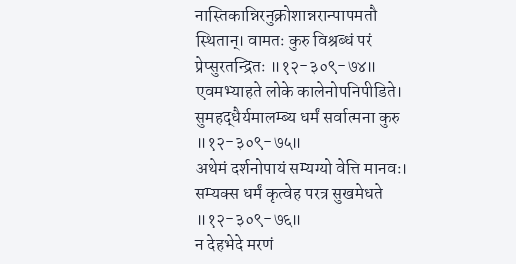नास्तिकान्निरनुक्रोशान्नरान्पापमतौ स्थितान्। वामतः कुरु विश्रब्धं परं प्रेप्सुरतन्द्रितः ॥१२-३०९-७४॥
एवमभ्याहते लोके कालेनोपनिपीडिते। सुमहद्धैर्यमालम्ब्य धर्मं सर्वात्मना कुरु ॥१२-३०९-७५॥
अथेमं दर्शनोपायं सम्यग्यो वेत्ति मानवः। सम्यक्स धर्मं कृत्वेह परत्र सुखमेधते ॥१२-३०९-७६॥
न देहभेदे मरणं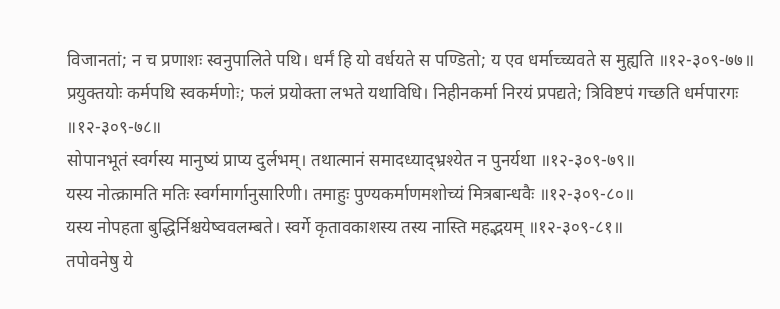विजानतां; न च प्रणाशः स्वनुपालिते पथि। धर्मं हि यो वर्धयते स पण्डितो; य एव धर्माच्च्यवते स मुह्यति ॥१२-३०९-७७॥
प्रयुक्तयोः कर्मपथि स्वकर्मणोः; फलं प्रयोक्ता लभते यथाविधि। निहीनकर्मा निरयं प्रपद्यते; त्रिविष्टपं गच्छति धर्मपारगः ॥१२-३०९-७८॥
सोपानभूतं स्वर्गस्य मानुष्यं प्राप्य दुर्लभम्। तथात्मानं समादध्याद्भ्रश्येत न पुनर्यथा ॥१२-३०९-७९॥
यस्य नोत्क्रामति मतिः स्वर्गमार्गानुसारिणी। तमाहुः पुण्यकर्माणमशोच्यं मित्रबान्धवैः ॥१२-३०९-८०॥
यस्य नोपहता बुद्धिर्निश्चयेष्ववलम्बते। स्वर्गे कृतावकाशस्य तस्य नास्ति महद्भयम् ॥१२-३०९-८१॥
तपोवनेषु ये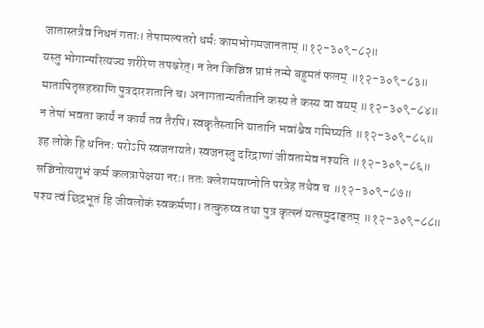जातास्तत्रैव निधनं गताः। तेषामल्पतरो धर्मः कामभोगमजानताम् ॥१२-३०९-८२॥
यस्तु भोगान्परित्यज्य शरीरेण तपश्चरेत्। न तेन किञ्चिन्न प्राप्तं तन्मे बहुमतं फलम् ॥१२-३०९-८३॥
मातापितृसहस्राणि पुत्रदारशतानि च। अनागतान्यतीतानि कस्य ते कस्य वा वयम् ॥१२-३०९-८४॥
न तेषां भवता कार्यं न कार्यं तव तैरपि। स्वकृतैस्तानि यातानि भवांश्चैव गमिष्यति ॥१२-३०९-८५॥
इह लोके हि धनिनः परोऽपि स्वजनायते। स्वजनस्तु दरिद्राणां जीवतामेव नश्यति ॥१२-३०९-८६॥
सञ्चिनोत्यशुभं कर्म कलत्रापेक्षया नरः। ततः क्लेशमवाप्नोति परत्रेह तथैव च ॥१२-३०९-८७॥
पश्य त्वं छिद्रभूतं हि जीवलोकं स्वकर्मणा। तत्कुरुष्व तथा पुत्र कृत्स्नं यत्समुदाहृतम् ॥१२-३०९-८८॥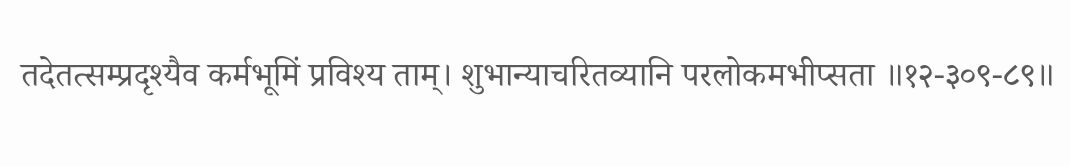तदेतत्सम्प्रदृश्यैव कर्मभूमिं प्रविश्य ताम्। शुभान्याचरितव्यानि परलोकमभीप्सता ॥१२-३०९-८९॥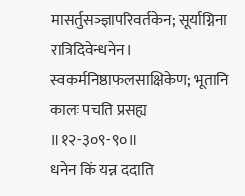मासर्तुसञ्ज्ञापरिवर्तकेन; सूर्याग्निना रात्रिदिवेन्धनेन। स्वकर्मनिष्ठाफलसाक्षिकेण; भूतानि कालः पचति प्रसह्य ॥१२-३०९-९०॥
धनेन किं यन्न ददाति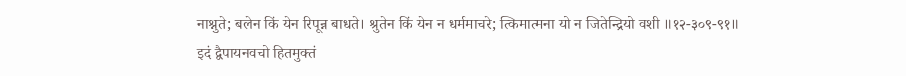नाश्नुते; बलेन किं येन रिपून्न बाधते। श्रुतेन किं येन न धर्ममाचरे; त्किमात्मना यो न जितेन्द्रियो वशी ॥१२-३०९-९१॥
इदं द्वैपायनवचो हितमुक्तं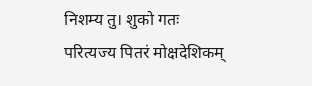निशम्य तु। शुको गतः परित्यज्य पितरं मोक्षदेशिकम्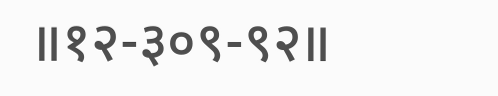॥१२-३०९-९२॥